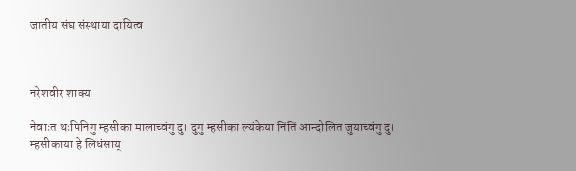जातीय संघ संस्थाया दायित्व



नरेशवीर शाक्य

नेवाःत थःपिनिगु म्हसीका मालाच्वंगु दु। दुगु म्हसीका ल्यंकेया निंतिं आन्दोलित जुयाच्वंगु दु। म्हसीकाया हे लिधंसाय्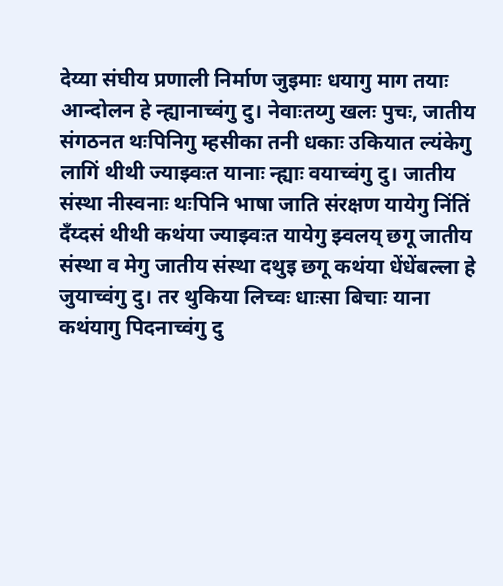देय्या संघीय प्रणाली निर्माण जुइमाः धयागु माग तयाः आन्दोलन हे न्ह्यानाच्वंगु दु। नेवाःतय्गु खलः पुचः, जातीय संगठनत थःपिनिगु म्हसीका तनी धकाः उकियात ल्यंकेगु लागिं थीथी ज्याझ्वःत यानाः न्ह्याः वयाच्वंगु दु। जातीय संस्था नीस्वनाः थःपिनि भाषा जाति संरक्षण यायेगु निंतिं दँय्दसं थीथी कथंया ज्याझ्वःत यायेगु झ्वलय् छगू जातीय संस्था व मेगु जातीय संस्था दथुइ छगू कथंया धेंधेंबल्ला हे जुयाच्वंगु दु। तर थुकिया लिच्वः धाःसा बिचाः याना कथंयागु पिदनाच्वंगु दु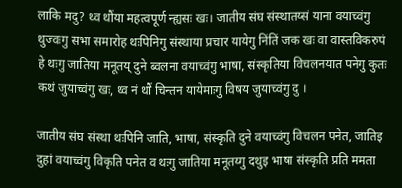लाकि मदु? थ्व थौंया महत्वपूर्ण न्ह्यसः खः। जातीय संघ संस्थातय्सं याना वयाच्वंगु थुज्वःगु सभा समारोह थःपिनिगु संस्थाया प्रचार यायेगु निंतिं जक खः वा वास्तविकरुपं हे थःगु जातिया मनूतय् दुने ब्वलना वयाच्वंगु भाषा, संस्कृतिया विचलनयात पनेगु कुतः कथं जुयाच्वंगु खः, थ्व नं थौं चिन्तन यायेमाःगु विषय जुयाच्वंगु दु ।

जातीय संघ संस्था थःपिनि जाति, भाषा, संस्कृति दुने वयाच्वंगु विचलन पनेत, जातिइ दुहां वयाच्वंगु विकृति पनेत व थःगु जातिया मनूतय्गु दथुइ भाषा संस्कृति प्रति ममता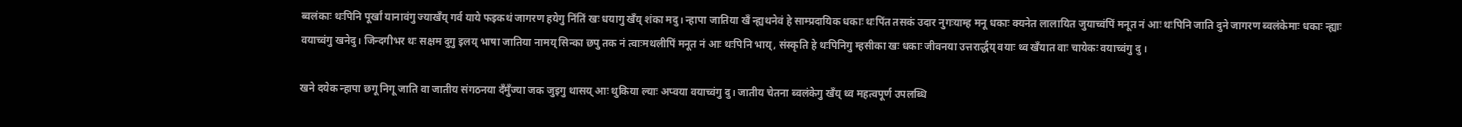ब्वलंकाः थःपिनि पूर्खां यानावंगु ज्याखँय् गर्व याये फइकथं जागरण हयेगु निंतिं खः धयागु खँय् शंका मदु। न्हापा जातिया खँ न्ह्यथनेवं हे साम्प्रदायिक धकाः थःपिंत तसकं उदार नुगःयाम्ह मनू धकाः क्यनेत लालायित जुयाच्वंपिं मनूत नं आः थःपिनि जाति दुने जागरण ब्वलंकेमाः धकाः न्ह्याः वयाच्वंगु खनेदु। जिन्दगीभर थः सक्षम दुगु इलय् भाषा जातिया नामय् सिन्का छपु तक नं त्वाःमथलीपिं मनूत नं आः थःपिनि भाय्, संस्कृति हे थःपिनिगु म्हसीका खः धकाः जीवनया उत्तरार्द्धय् वयाः थ्व खँयात वाः चायेकः वयाच्वंगु दु ।

खने दयेक न्हापा छगू निगू जाति वा जातीय संगठनया दँमुँज्या जक जुइगु थासय् आः थुकिया ल्याः अप्वया वयाच्वंगु दु। जातीय चेतना ब्वलंकेगु खँय् थ्व महत्वपूर्ण उपलब्धि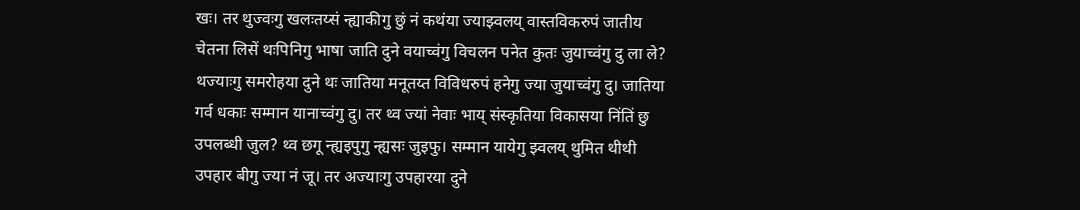खः। तर थुज्वःगु खलःतय्सं न्ह्याकीगु छुं नं कथंया ज्याझ्वलय् वास्तविकरुपं जातीय चेतना लिसें थःपिनिगु भाषा जाति दुने वयाच्वंगु विचलन पनेत कुतः जुयाच्वंगु दु ला ले? थज्याःगु समरोहया दुने थः जातिया मनूतय्त विविधरुपं हनेगु ज्या जुयाच्वंगु दु। जातिया गर्व धकाः सम्मान यानाच्वंगु दु। तर थ्व ज्यां नेवाः भाय् संस्कृतिया विकासया निंतिं छु उपलब्धी जुल? थ्व छगू न्ह्यइपुगु न्ह्यसः जुइफु। सम्मान यायेगु झ्वलय् थुमित थीथी उपहार बीगु ज्या नं जू। तर अज्याःगु उपहारया दुने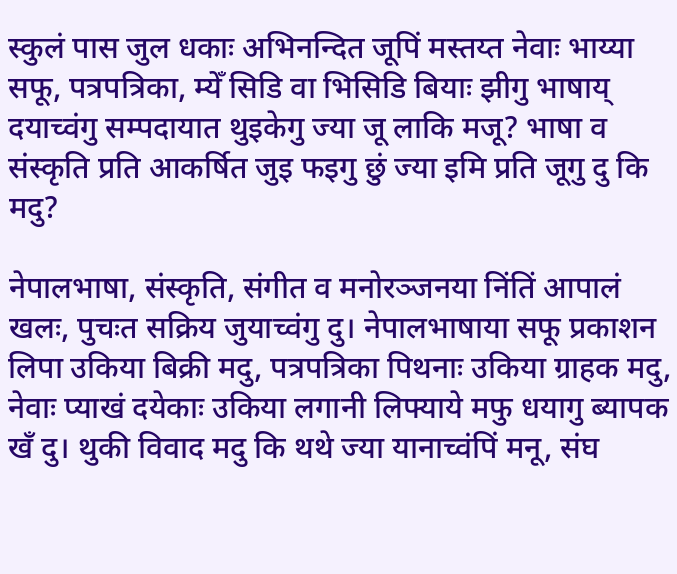स्कुलं पास जुल धकाः अभिनन्दित जूपिं मस्तय्त नेवाः भाय्या सफू, पत्रपत्रिका, म्येँ सिडि वा भिसिडि बियाः झीगु भाषाय् दयाच्वंगु सम्पदायात थुइकेगु ज्या जू लाकि मजू? भाषा व संस्कृति प्रति आकर्षित जुइ फइगु छुं ज्या इमि प्रति जूगु दु कि मदु?

नेपालभाषा, संस्कृति, संगीत व मनोरञ्जनया निंतिं आपालं खलः, पुचःत सक्रिय जुयाच्वंगु दु। नेपालभाषाया सफू प्रकाशन लिपा उकिया बिक्री मदु, पत्रपत्रिका पिथनाः उकिया ग्राहक मदु, नेवाः प्याखं दयेकाः उकिया लगानी लिफ्याये मफु धयागु ब्यापक खँ दु। थुकी विवाद मदु कि थथे ज्या यानाच्वंपिं मनू, संघ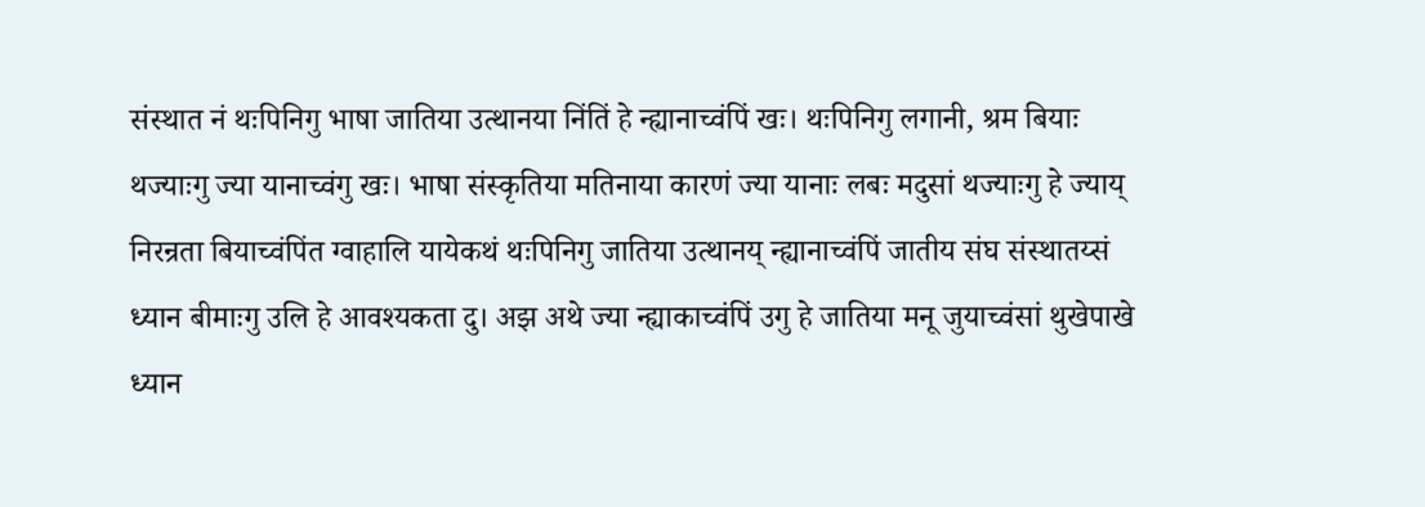संस्थात नं थःपिनिगु भाषा जातिया उत्थानया निंतिं हे न्ह्यानाच्वंपिं खः। थःपिनिगु लगानी, श्रम बियाः थज्याःगु ज्या यानाच्वंगु खः। भाषा संस्कृतिया मतिनाया कारणं ज्या यानाः लबः मदुसां थज्याःगु हे ज्याय् निरन्रता बियाच्वंपिंत ग्वाहालि यायेकथं थःपिनिगु जातिया उत्थानय् न्ह्यानाच्वंपिं जातीय संघ संस्थातय्सं ध्यान बीमाःगु उलि हे आवश्यकता दु। अझ अथे ज्या न्ह्याकाच्वंपिं उगु हे जातिया मनू जुयाच्वंसां थुखेपाखे ध्यान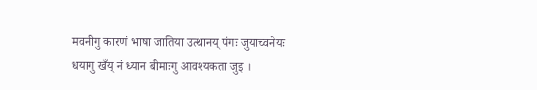मवनीगु कारणं भाषा जातिया उत्थानय् पंगः जुयाच्वनेयः धयागु खँय् नं ध्यान बीमाःगु आवश्यकता जुइ ।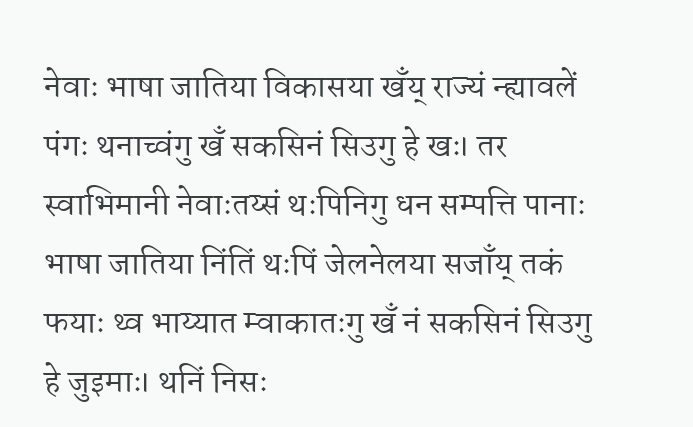नेवाः भाषा जातिया विकासया खँय् राज्यं न्ह्यावलें पंगः थनाच्वंगु खँ सकसिनं सिउगु हे खः। तर स्वाभिमानी नेवाःतय्सं थःपिनिगु धन सम्पत्ति पानाः भाषा जातिया निंतिं थःपिं जेलनेलया सजाँय् तकं फयाः थ्व भाय्यात म्वाकातःगु खँ नं सकसिनं सिउगु हे जुइमाः। थनिं निसः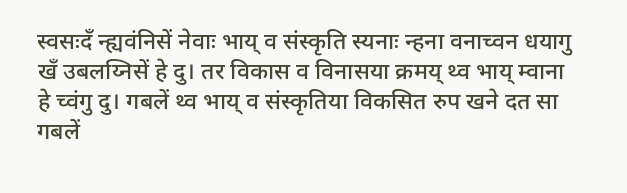स्वसःदँ न्ह्यवंनिसें नेवाः भाय् व संस्कृति स्यनाः न्हना वनाच्वन धयागु खँ उबलय्निसें हे दु। तर विकास व विनासया क्रमय् थ्व भाय् म्वाना हे च्वंगु दु। गबलें थ्व भाय् व संस्कृतिया विकसित रुप खने दत सा गबलें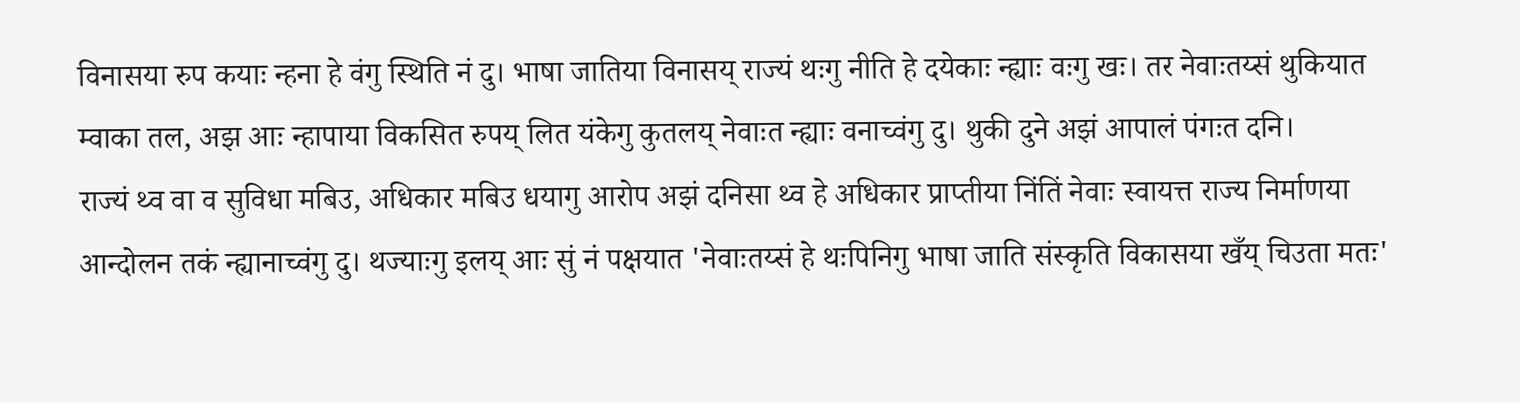विनासया रुप कयाः न्हना हे वंगु स्थिति नं दु। भाषा जातिया विनासय् राज्यं थःगु नीति हे दयेकाः न्ह्याः वःगु खः। तर नेवाःतय्सं थुकियात म्वाका तल, अझ आः न्हापाया विकसित रुपय् लित यंकेगु कुतलय् नेवाःत न्ह्याः वनाच्वंगु दु। थुकी दुने अझं आपालं पंगःत दनि।
राज्यं थ्व वा व सुविधा मबिउ, अधिकार मबिउ धयागु आरोप अझं दनिसा थ्व हे अधिकार प्राप्तीया निंतिं नेवाः स्वायत्त राज्य निर्माणया आन्दोलन तकं न्ह्यानाच्वंगु दु। थज्याःगु इलय् आः सुं नं पक्षयात 'नेवाःतय्सं हे थःपिनिगु भाषा जाति संस्कृति विकासया खँय् चिउता मतः'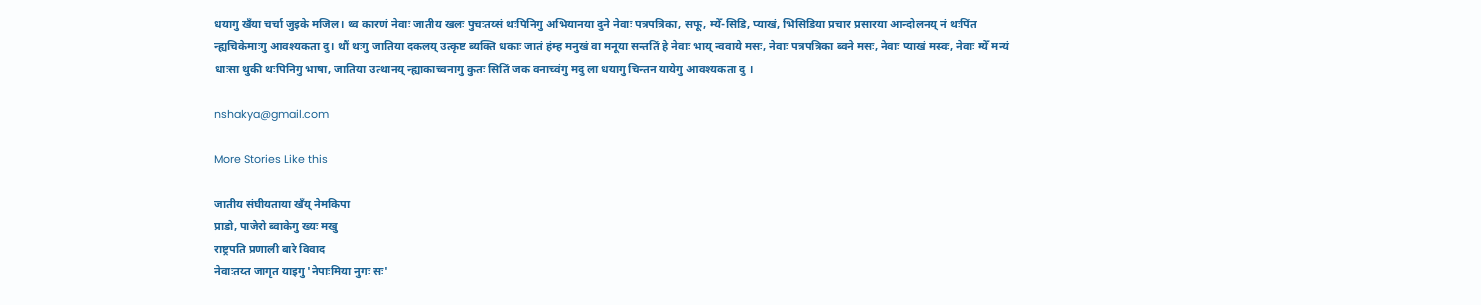धयागु खँया चर्चा जुइके मजिल। थ्व कारणं नेवाः जातीय खलः पुचःतय्सं थःपिनिगु अभियानया दुने नेवाः पत्रपत्रिका, सफू, म्येँ-सिडि, प्याखं, भिसिडिया प्रचार प्रसारया आन्दोलनय् नं थःपिंत न्ह्यचिकेमाःगु आवश्यकता दु। थौं थःगु जातिया दकलय् उत्कृष्ट ब्यक्ति धकाः जातं हंम्ह मनुखं वा मनूया सन्ततिं हे नेवाः भाय् न्ववाये मसः, नेवाः पत्रपत्रिका ब्वने मसः, नेवाः प्याखं मस्वः, नेवाः म्येँ मन्यं धाःसा थुकी थःपिनिगु भाषा, जातिया उत्थानय् न्ह्याकाच्वनागु कुतः सितिं जक वनाच्वंगु मदु ला धयागु चिन्तन यायेगु आवश्यकता दु ।

nshakya@gmail.com

More Stories Like this

जातीय संघीयताया खँय् नेमकिपा
प्राडो, पाजेरो ब्वाकेगु ख्यः मखु
राष्ट्रपति प्रणाली बारे विवाद
नेवाःतय्त जागृत याइगु 'नेपाःमिया नुगः सः'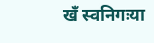खँ स्वनिगःया